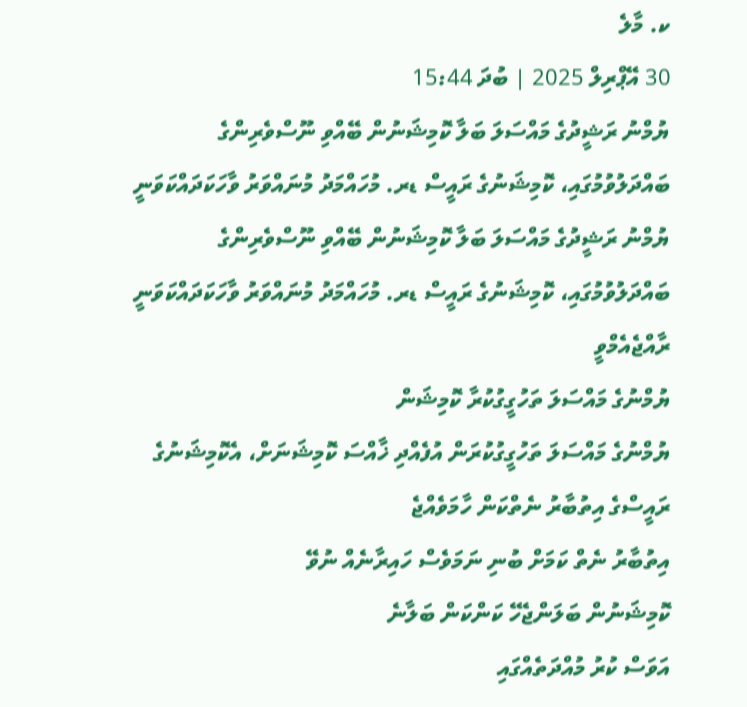ކ. މާލެ
30 އޭޕްރިލް 2025 | ބުދަ 15:44
ޔުމްނު ރަޝީދުގެ މައްސަލަ ބަލާ ކޮމިޝަނުން ބޭއްވި ނޫސްވެރިންގެ ބައްދަލުވުމުގައި، ކޮމިޝަނުގެ ރައީސް ޑރ. މުހައްމަދު މުނައްވަރު ވާހަކަދައްކަވަނީ
ޔުމްނު ރަޝީދުގެ މައްސަލަ ބަލާ ކޮމިޝަނުން ބޭއްވި ނޫސްވެރިންގެ ބައްދަލުވުމުގައި، ކޮމިޝަނުގެ ރައީސް ޑރ. މުހައްމަދު މުނައްވަރު ވާހަކަދައްކަވަނީ
ރާއްޖެއެމްވީ
ޔުމްނުގެ މައްސަލަ ތަހުގީގުކުރާ ކޮމިޝަން
ޔުމްނުގެ މައްސަލަ ތަހުގީގުކުރަން އުފެއްދި ޚާއްސަ ކޮމިޝަނަށް، އެކޮމިޝަނުގެ ރައީސްގެ އިތުބާރު ނެތްކަން ހާމަވެއްޖެ
އިތުބާރު ނެތް ކަމަށް ބުނި ނަމަވެސް ހައިރާނެއް ނުވޭ
ކޮމިޝަނުން ބަލަންޖެހޭ ކަންކަން ބަލާނެ
އަވަސް ކުރު މުއްދަތެއްގައި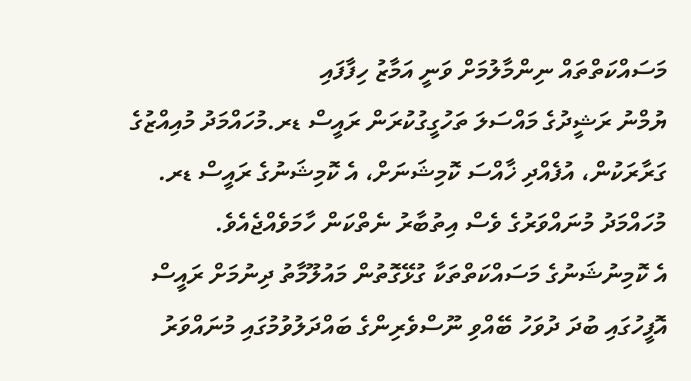މަސައްކަތްތައް ނިންމާލުމަށް ވަނީ އަމާޒު ހިފާފައި
ޔުމްނު ރަޝީދުގެ މައްސަލަ ތަހުގީގުކުރަން ރައީސް ޑރ.މުހައްމަދު މުއިއްޒުގެ ގަރާރަކުން، އުފެއްދި ޚާއްސަ ކޮމިޝަނަށް، އެ ކޮމިޝަނުގެ ރައީސް ޑރ. މުހައްމަދު މުނައްވަރުގެ ވެސް އިތުބާރު ނެތްކަން ހާމަވެއްޖެއެވެ.
އެ ކޮމިނުޝަނުގެ މަސައްކަތްތަކާ ގުޅޭގޮތުން މައުލޫމާތު ދިނުމަށް ރައީސް އޮފީހުގައި ބުދަ ދުވަހު ބޭއްވި ނޫސްވެރިންގެ ބައްދަލުވުމުގައި މުނައްވަރު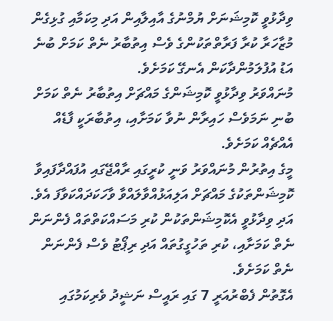ވިދާޅުވީ ކޮމިޝަނަށް ޔުމްނުގެ އާއިލާއިން އަދި މިކަމާއި ގުޅިގެން މުޒާހަރާ ކުރާ ފަރާތްތަކުންގެ ވެސް އިތުބާރު ނެތް ކަމަށް ބުނެ އަޑު އުފުލަމުންދާކަން އެނގޭ ކަމަށެވެ.
މުނައްވަރު ވިދާޅުވީ ކޮމިޝަންގެ މައްޗަށް އިތުބާރު ނެތް ކަމަށް ބުނި ނަމަވެސް ހައިރާން ނުވާ ކަމަށާއި، އިތުބާރަކީ ފާޑެއް އެއްޗެއް ކަމަށެވެ.
މީގެ އިތުރުން މުނައްވަރު ވަނީ ކުރީގައި ރާއްޖޭގައި އުފައްދާފައިވާ ކޮމިޝަންތަކުގެ މައްޗަށް އަލިއަޅުއްވާލައްވާ ވާހަކަދައްކަވާފަ އެވެ. އަދި ވިދާޅުވީ އެކޮމިޝަންތަކުން ކުރި މަސައްކަތްތައް ފެންނަން ނެތް ކަމަށާއި، ކުރި ތަހުގީގުތައް އަދި ރިޕޯޓު ވެސް ފެންނަން ނެތް ކަމަށެވެ.
އެގޮތުން ފެބްރުއަރީ 7 ގައި ރައީސް ނަޝީދު ވެރިކަމުގައި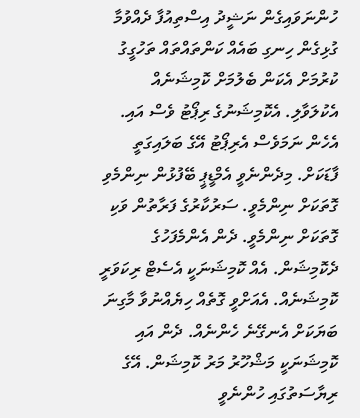ހުންނަވައިގެން ނަޝީދު އިސްތިއުފާ ދެއްވުމާ ގުޅިގެން ހިނގި ބައެއް ކަންތައްތައް ތަހުގީގު ކުރުމަށް އެކަން ބެލުމަށް ކޮމިޝަނެއް އެކުލަވާލި. އެކޮމިޝަނުގެ ރިޕޯޓު ވެސް އައި. އެހެން ނަމަވެސް އެރިޕޯޓު އޭގެ ބަލައިގަތީ ފާޑަކަށް. މިދެންނެވީ އެމްޑީޕީ ބޭފުޅުން ނިންމެވި ގޮތަކަށް ނިންމެވީ. ސަރުކާރުގެ ފަރާތުން ވަކި ގޮތަކަށް ނިންމެވީ. ދެން އެންމެފަހުގެ ދެކޮމިޝަން. އެއް ކޮމިޝަނަކީ އެސެޓް ރިކަވަރީ ކޮމިޝަނެއް. އެއަށްވީ ގޮތެއް ހިޔެއްނުވާ މާގިނަ ބަޔަކަށް އެނގޭނެ ހެންނެއް. ދެން އައި ކޮމިޝަނަކީ މަޝްހޫރު މަރު ކޮމިޝަން. އޭގެ ރިޔާސަތުގައި ހުންނެވީ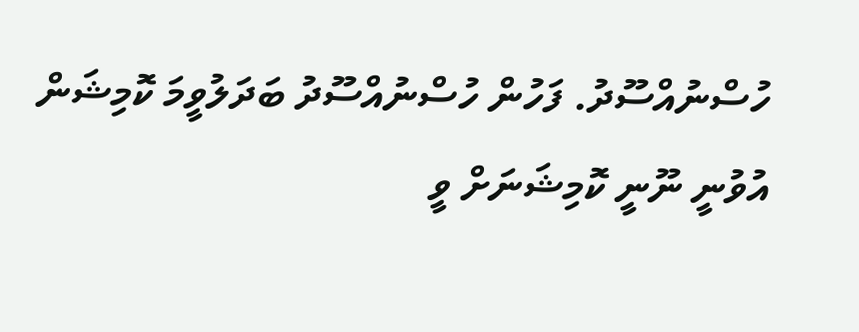ހުސްނުއްސޫދު. ފަހުން ހުސްނުއްސޫދު ބަދަލުވީމަ ކޮމިޝަން އުވުނީ ނޫނީ ކޮމިޝަނަށް ވީ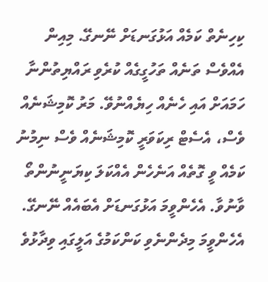ކިހިނެތް ކަމެއް އަޅުގަނޑަށް ނޭނގޭ. މިއިން އެއްވެސް ތަނެއް ތަހުގީގެއް ކުރެވި ރައްޔިތުންނާ ހަމައަށް އައި ހެނެއް ހިޔެއްނުވޭ. މަރު ކޮމިޝަނެއް ވެސް، އެސެޓް ރިކަވަރީ ކޮމިޝަނެއް ވެސް ނިމުނު ކަމެއް ވީ ގޮތެއް އަނެހެން އެއްކަލަ ކިޔަނީނުންތޯ ވާނުވާ. އެހެންވީމަ އަޅުގަނޑަށް އެބައެއް ނޭނގޭ. އެހެންވީމަ މިދެންނެވި ކަންކަމުގެ އަލީގައި ވިދާޅުވެ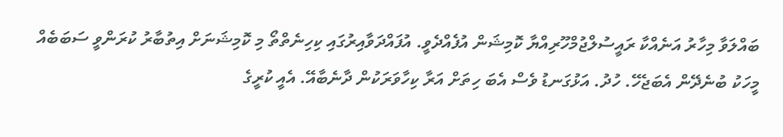ބައްލަވާ މިހާރު އަނެއްކާ ރައީސުލްޖުމްހޫރިއްޔާ ކޮމިޝަން އުފެއްދެވީ. އުފައްދަވާއިރުގައި ކިހިނެތްތޯ މި ކޮމިޝަނަށް އިތުބާރު ކުރަންވީ ސަބަބެއް މީހަކު ބުނެދޭން އެބަޖެހޭ. ހުދު. އަޅުގަނޑު ވެސް އެބަ ހިތަށް އަރާ ކިހާވަރަކުން ދާނެބާއޭ. އެއީ ކުރީގެ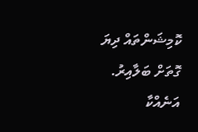ކޮމިޝަންތައް ދިޔަ ގޮތަށް ބަލާއިރު. އަނެއްކާ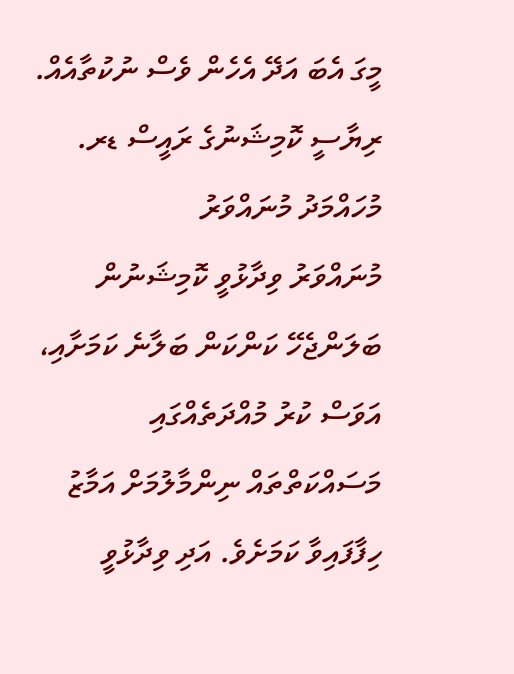މީގަ އެބަ އަދޭ އެހެން ވެސް ނުކުތާއެއް.
ރިޔާސީ ކޮމިޝަނުގެ ރައީސް ޑރ. މުހައްމަދު މުނައްވަރު
މުނައްވަރު ވިދާޅުވީ ކޮމިޝަނުން ބަލަންޖެހޭ ކަންކަން ބަލާނެ ކަމަށާއި، އަވަސް ކުރު މުއްދަތެއްގައި މަސައްކަތްތައް ނިންމާލުމަށް އަމާޒު ހިފާފައިވާ ކަމަށެވެ. އަދި ވިދާޅުވީ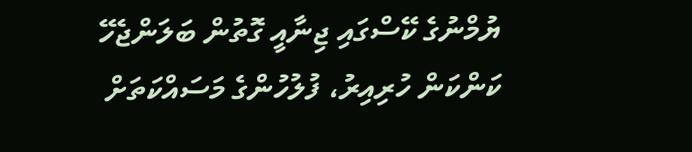ޔުމްނުގެ ކޭސްގައި ޖިނާއީ ގޮތުން ބަލަންޖެހޭ ކަންކަން ހުރިއިރު، ފުލުހުންގެ މަސައްކަތަށް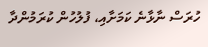ހުރަސް ނާޅާނެ ކަމަށާއި، ފުލުހުން ކުރަމުންދާ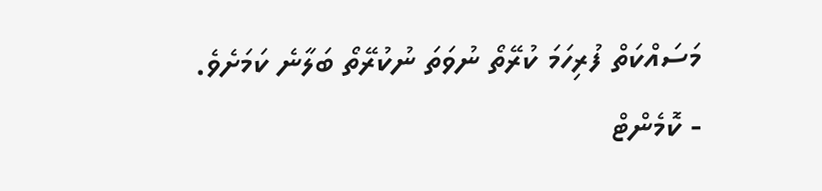މަސައްކަތް ފުރިހަމަ ކުރޭތޯ ނުވަތަ ނުކުރޭތޯ ބަލާނެ ކަމަށެވެ.
- ކޮމެންޓް